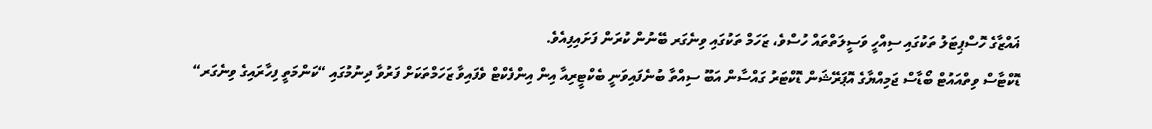ޣައްޒާގެ ހޮސްޕިޓަލު ތަކުގައި ސިއްހީ ވަސީލަތްތައް ހުސްވެ، ޒަހަމް ތަކުގައި ވިނެގަރ ބޭނުން ކުރަން ފަށައިފިއެވެ.
ޑޮކްޓާސް ވިތްއައުޓް ބޯޑާސް ޖަމިއްޔާގެ އޮޕަރޭޝަން ޑޮކްޓަރު ގައްސާން އަބޫ ސިއްތާ ބުނެފައިވަނީ ބެކްޓީރިއާ އިން އިންފެކްޓް ވެފައިވާ ޒަހަމްތަކަށް ފަރުވާ ދިނުމުގައި “ކަންމަތީ ފިހާރައިގެ ވިނެގަރ“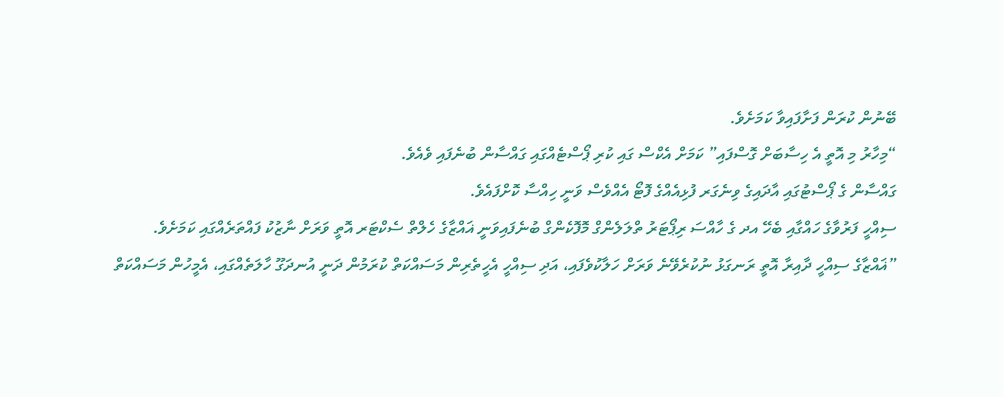ބޭނުން ކުރަން ފަށާފައިވާ ކަމަށެވެ.
“މިހާރު މި އޮތީ އެ ހިސާބަށް ގޮސްފައި” ކަމަށް އެކްސް ގައި ކުރި ޕޯސްޓެއްގައި ގައްސާން ބުނެފައި ވެއެވެ.
ގައްސާން ގެ ޕޯސްޓުގައި އާދައިގެ ވިނެގަރ ފުޅިއެއްގެ ފޮޓޯ އެއްވެސް ވަނީ ހިއްސާ ކޮށްފައެވެ.
ސިއްހީ ފަރުވާގެ ހައްގާއި ބެހޭ އދ ގެ ހާއްސަ ރިޕޯޓަރު ތްލަލެންގް މޮފޮކެންގް ބުނެފައިވަނީ ޣައްޒާގެ ހެލްތް ސެކްޓަރ އޮތީ ވަރަށް ނާޒުކު ފައްތަރެއްގައި ކަމަށެވެ.
”ޣައްޒާގެ ސިއްހީ ދާއިރާ އޮތީ ރަނގަޅު ނުކުރެވޭނެ ވަރަށް ހަލާކުވެފައި، އަދި ސިއްހީ އެހީތެރިން މަސައްކަތް ކުރަމުން ދަނީ އުނދަގޫ ހާލަތެއްގައި، އެމީހުން މަސައްކަތް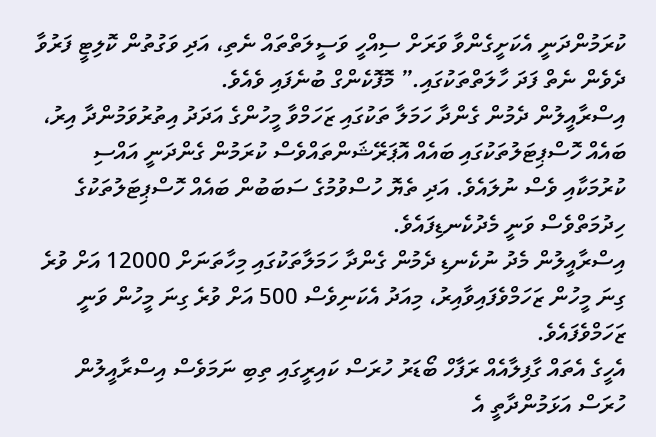ކުރަމުންދަނީ އެކަށީގެންވާ ވަރަށް ސިއްހީ ވަސީލަތްތައް ނެތި، އަދި ވަގުތުން ކޮލިޓީ ފަރުވާ ދެވެން ނެތް ފަދަ ހާލަތްތަކުގައި.” މޮފޮކެންގް ބުނެފައި ވެއެވެ.
އިސްރާއީލުން ދެމުން ގެންދާ ހަމަލާ ތަކުގައި ޒަހަމްވާ މީހުންގެ އަދަދު އިތުރުވަމުންދާ އިރު، ބައެއް ހޮސްޕިޓަލުތަކުގައި ބައެއް އޮޕަރޭޝަންތައްވެސް ކުރަމުން ގެންދަނީ އައްސި ކުރުމަކާއި ވެސް ނުލައެވެ. އަދި ތެޔޮ ހުސްވުމުގެ ސަބަބުން ބައެއް ހޮސްޕިޓަލުތަކުގެ ހިދުމަތްވެސް ވަނީ މެދުކެނޑިފައެވެ.
އިސްރާއީލުން މެދު ނުކެނޑި ދެމުން ގެންދާ ހަމަލާތަކުގައި މިހާތަނަށް 12000 އަށް ވުރެ ގިނަ މީހުން ޒަހަމްވެފައިވާއިރު، މިއަދު އެކަނިވެސް 500 އަށް ވުރެ ގިނަ މީހުން ވަނީ ޒަހަމްވެފައެވެ.
އެހީގެ އެތައް ގާފިލާއެއް ރަފާހް ބޯޑަރު ހުރަސް ކައިރީގައި ތިބި ނަމަވެސް އިސްރާއީލުން ހުރަސް އަޅަމުންދާތީ އެ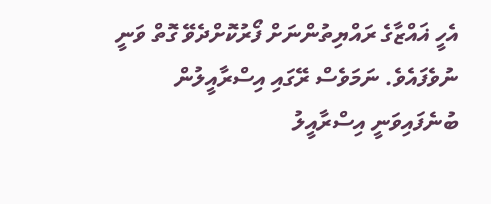އެހީ ޣައްޒާގެ ރައްޔިތުންނަށް ފޯރުކޮށްދެވޭ ގޮތް ވަނީ ނުވެފައެވެ. ނަމަވެސް ރޭގައި އިސްރާއީލުން ބުނެފައިވަނީ އިސްރާއީލު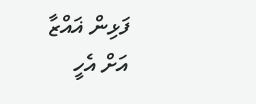ފަޅިން ޣައްޒާ އަށް އެހީ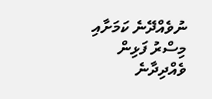ނުވެއްދޭނެ ކަމަށާއި މިސްރު ފަޅިން ވެއްދިދާނެ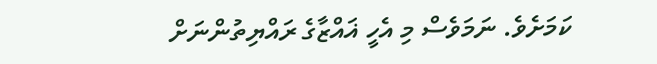ކަމަށެވެ. ނަމަވެސް މި އެހީ ޣައްޒާގެ ރައްޔިތުންނަށް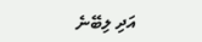އަދި ލިބޭނެ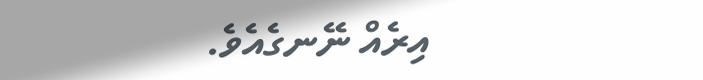އިރެއް ނޭނގެއެވެ.